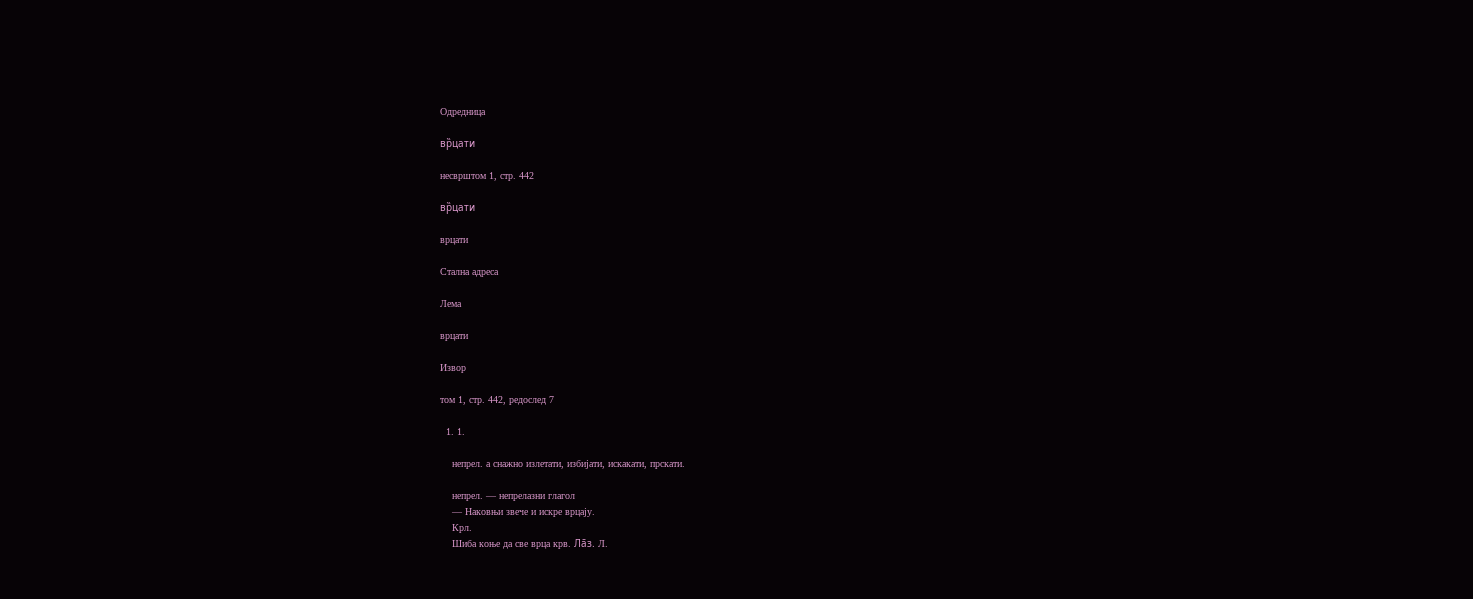Одредница

вр̏цати

несврштом 1, стр. 442

вр̏цати

врцати

Стална адреса

Лема

врцати

Извор

том 1, стр. 442, редослед 7

  1. 1.

    непрел. а снажно излетати, избијати, искакати, прскати.

    непрел. — непрелазни глагол
    — Наковњи звече и искре врцају.
    Крл.
    Шиба коње да све врца крв. Ла̄з. Л.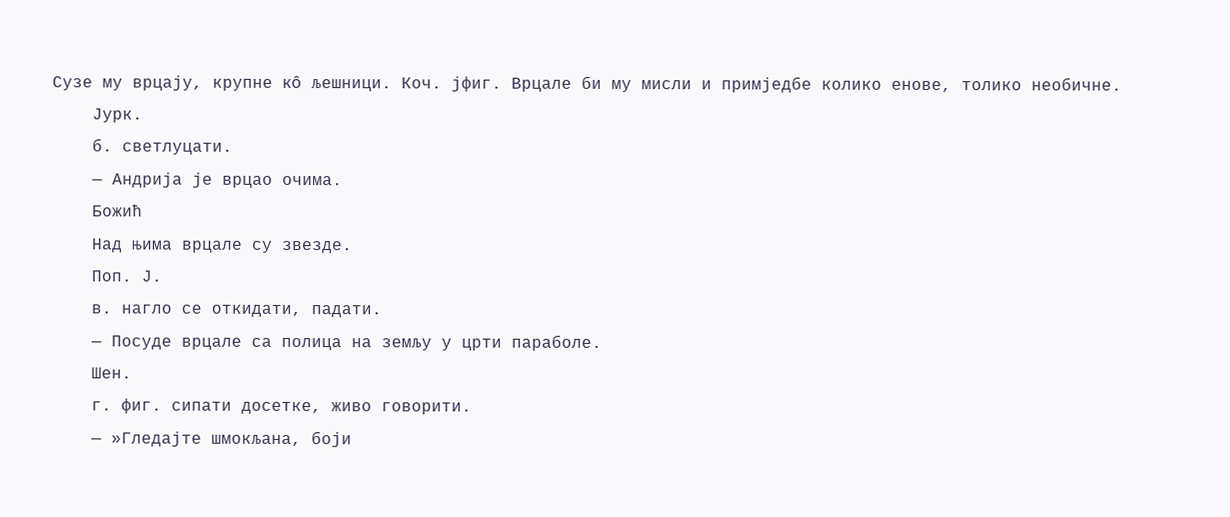Сузе му врцају, крупне ко̑ љешници. Коч. јфиг. Врцале би му мисли и примједбе колико енове, толико необичне.
    Јурк.
    б. светлуцати.
    — Андрија је врцао очима.
    Божић
    Над њима врцале су звезде.
    Поп. Ј.
    в. нагло се откидати, падати.
    — Посуде врцале са полица на земљу у црти параболе.
    Шен.
    г. фиг. сипати досетке, живо говорити.
    — »Гледајте шмокљана, боји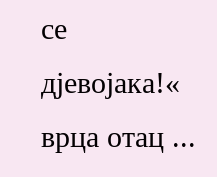се дјевојака!« врца отац ...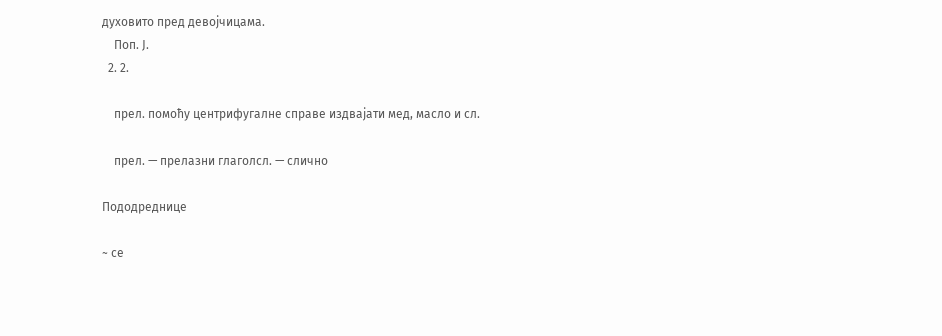духовито пред девојчицама.
    Поп. Ј.
  2. 2.

    прел. помоћу центрифугалне справе издвајати мед, масло и сл.

    прел. — прелазни глаголсл. — слично

Пододреднице

~ се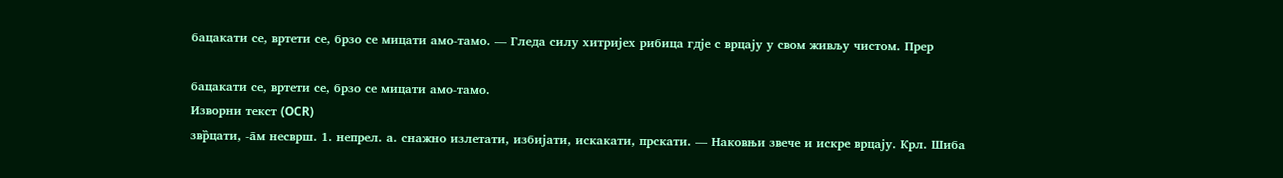бацакати се, вртети се, брзо се мицати амо-тамо. — Гледа силу хитријех рибица гдје с врцају у свом живљу чистом. Прер

бацакати се, вртети се, брзо се мицати амо-тамо.
Изворни текст (OCR)
звр̏цати, -а̄м несврш. 1. непрел. а. снажно излетати, избијати, искакати, прскати. — Наковњи звече и искре врцају. Крл. Шиба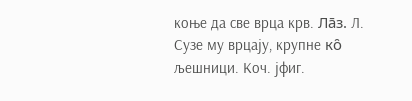коње да све врца крв. Ла̄з. Л. Сузе му врцају, крупне ко̑ љешници. Коч. јфиг.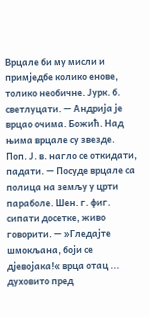Врцале би му мисли и примједбе колико енове, толико необичне. Јурк. б. светлуцати. — Андрија је врцао очима. Божић. Над њима врцале су звезде. Поп. Ј. в. нагло се откидати, падати. — Посуде врцале са полица на земљу у црти параболе. Шен. г. фиг. сипати досетке, живо говорити. — »Гледајте шмокљана, боји се дјевојака!« врца отац ... духовито пред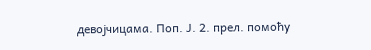девојчицама. Поп. Ј. 2. прел. помоћу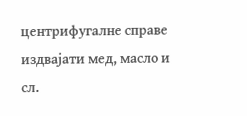центрифугалне справе издвајати мед, масло и сл.